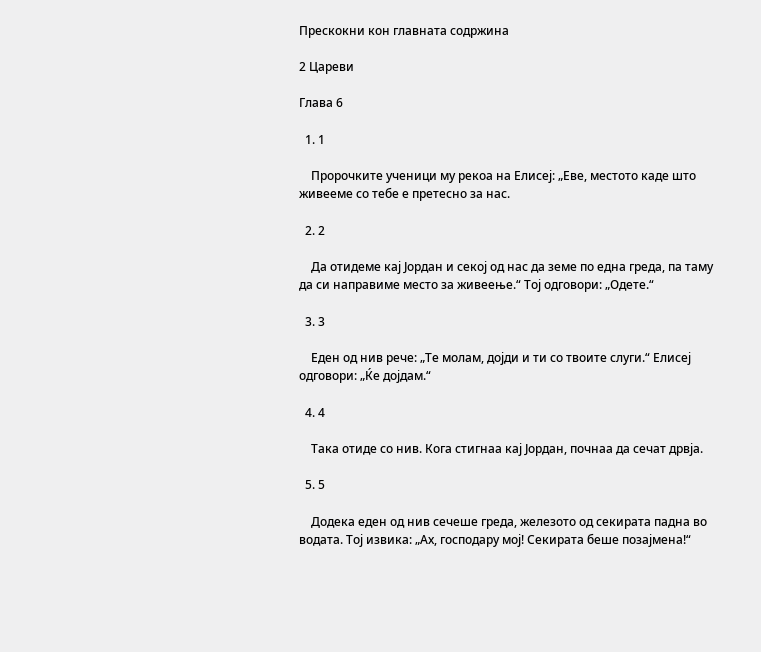Прескокни кон главната содржина

2 Цареви

Глава 6

  1. 1

    Пророчките ученици му рекоа на Елисеј: „Еве, местото каде што живееме со тебе е претесно за нас.

  2. 2

    Да отидеме кај Јордан и секој од нас да земе по една греда, па таму да си направиме место за живеење.“ Тој одговори: „Одете.“

  3. 3

    Еден од нив рече: „Те молам, дојди и ти со твоите слуги.“ Елисеј одговори: „Ќе дојдам.“

  4. 4

    Така отиде со нив. Кога стигнаа кај Јордан, почнаа да сечат дрвја.

  5. 5

    Додека еден од нив сечеше греда, железото од секирата падна во водата. Тој извика: „Ах, господару мој! Секирата беше позајмена!“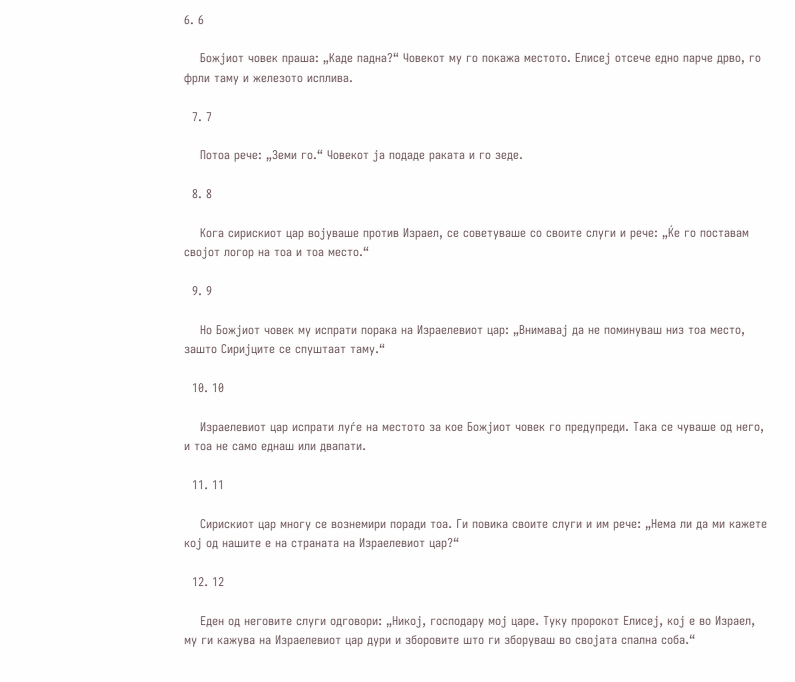6. 6

    Божјиот човек праша: „Каде падна?“ Човекот му го покажа местото. Елисеј отсече едно парче дрво, го фрли таму и железото исплива.

  7. 7

    Потоа рече: „Земи го.“ Човекот ја подаде раката и го зеде.

  8. 8

    Кога сирискиот цар војуваше против Израел, се советуваше со своите слуги и рече: „Ќе го поставам својот логор на тоа и тоа место.“

  9. 9

    Но Божјиот човек му испрати порака на Израелевиот цар: „Внимавај да не поминуваш низ тоа место, зашто Сиријците се спуштаат таму.“

  10. 10

    Израелевиот цар испрати луѓе на местото за кое Божјиот човек го предупреди. Така се чуваше од него, и тоа не само еднаш или двапати.

  11. 11

    Сирискиот цар многу се вознемири поради тоа. Ги повика своите слуги и им рече: „Нема ли да ми кажете кој од нашите е на страната на Израелевиот цар?“

  12. 12

    Еден од неговите слуги одговори: „Никој, господару мој царе. Туку пророкот Елисеј, кој е во Израел, му ги кажува на Израелевиот цар дури и зборовите што ги зборуваш во својата спална соба.“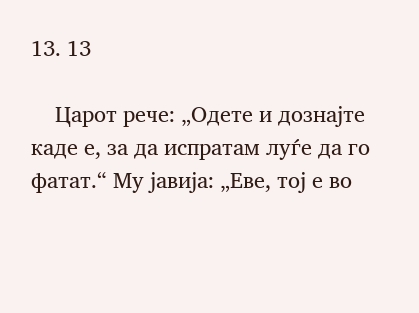13. 13

    Царот рече: „Одете и дознајте каде е, за да испратам луѓе да го фатат.“ Му јавија: „Еве, тој е во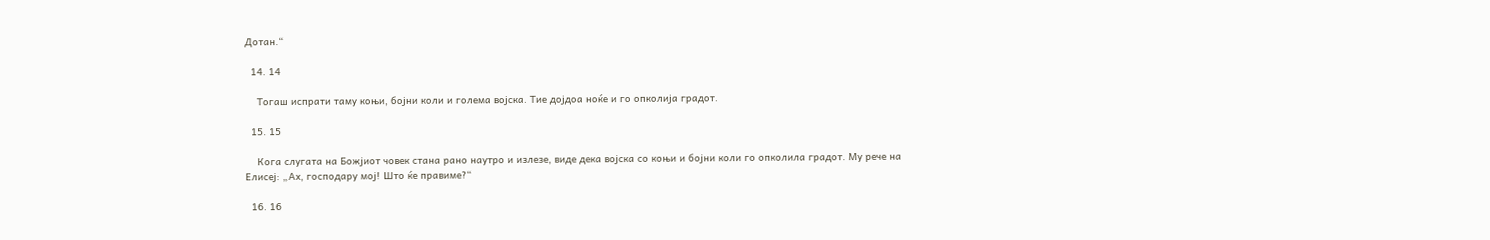Дотан.“

  14. 14

    Тогаш испрати таму коњи, бојни коли и голема војска. Тие дојдоа ноќе и го опколија градот.

  15. 15

    Кога слугата на Божјиот човек стана рано наутро и излезе, виде дека војска со коњи и бојни коли го опколила градот. Му рече на Елисеј: „Ах, господару мој! Што ќе правиме?“

  16. 16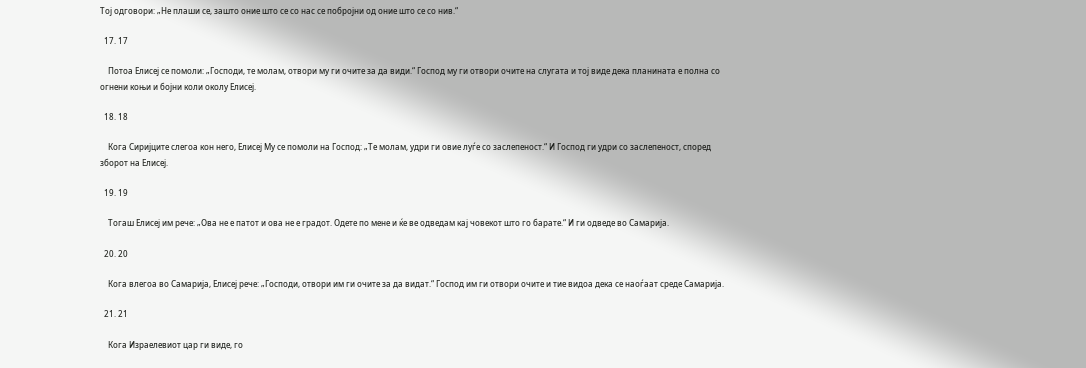Тој одговори: „Не плаши се, зашто оние што се со нас се побројни од оние што се со нив.“

  17. 17

    Потоа Елисеј се помоли: „Господи, те молам, отвори му ги очите за да види.“ Господ му ги отвори очите на слугата и тој виде дека планината е полна со огнени коњи и бојни коли околу Елисеј.

  18. 18

    Кога Сиријците слегоа кон него, Елисеј Му се помоли на Господ: „Те молам, удри ги овие луѓе со заслепеност.“ И Господ ги удри со заслепеност, според зборот на Елисеј.

  19. 19

    Тогаш Елисеј им рече: „Ова не е патот и ова не е градот. Одете по мене и ќе ве одведам кај човекот што го барате.“ И ги одведе во Самарија.

  20. 20

    Кога влегоа во Самарија, Елисеј рече: „Господи, отвори им ги очите за да видат.“ Господ им ги отвори очите и тие видоа дека се наоѓаат среде Самарија.

  21. 21

    Кога Израелевиот цар ги виде, го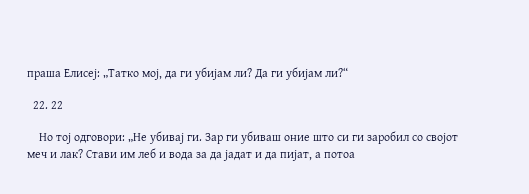праша Елисеј: „Татко мој, да ги убијам ли? Да ги убијам ли?“

  22. 22

    Но тој одговори: „Не убивај ги. Зар ги убиваш оние што си ги заробил со својот меч и лак? Стави им леб и вода за да јадат и да пијат, а потоа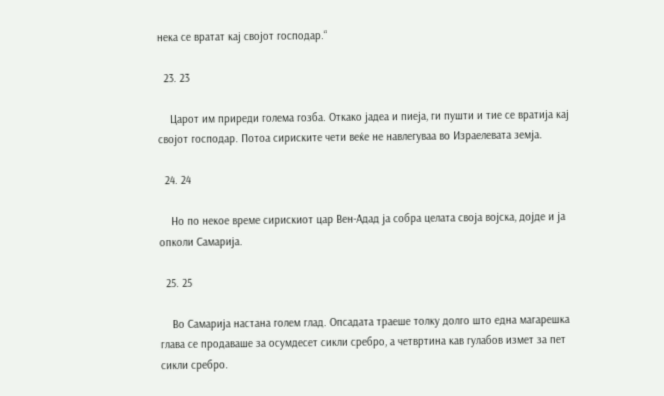нека се вратат кај својот господар.“

  23. 23

    Царот им приреди голема гозба. Откако јадеа и пиеја, ги пушти и тие се вратија кај својот господар. Потоа сириските чети веќе не навлегуваа во Израелевата земја.

  24. 24

    Но по некое време сирискиот цар Вен-Адад ја собра целата своја војска, дојде и ја опколи Самарија.

  25. 25

    Во Самарија настана голем глад. Опсадата траеше толку долго што една магарешка глава се продаваше за осумдесет сикли сребро, а четвртина кав гулабов измет за пет сикли сребро.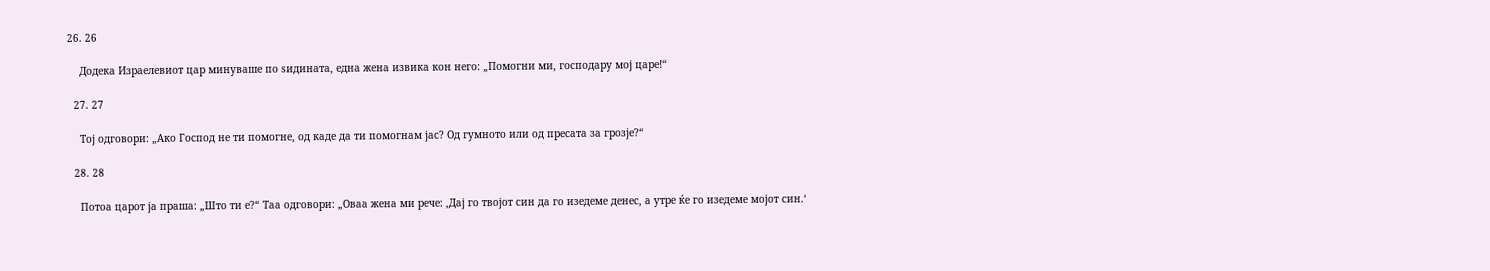26. 26

    Додека Израелевиот цар минуваше по ѕидината, една жена извика кон него: „Помогни ми, господару мој царе!“

  27. 27

    Тој одговори: „Ако Господ не ти помогне, од каде да ти помогнам јас? Од гумното или од пресата за грозје?“

  28. 28

    Потоа царот ја праша: „Што ти е?“ Таа одговори: „Оваа жена ми рече: ‚Дај го твојот син да го изедеме денес, а утре ќе го изедеме мојот син.‘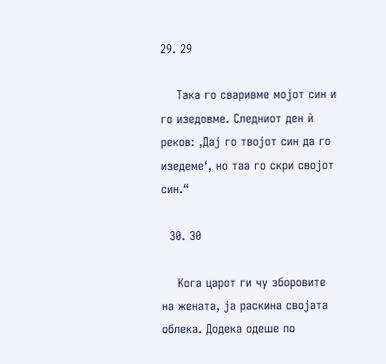29. 29

    Така го сваривме мојот син и го изедовме. Следниот ден ѝ реков: ‚Дај го твојот син да го изедеме‘, но таа го скри својот син.“

  30. 30

    Кога царот ги чу зборовите на жената, ја раскина својата облека. Додека одеше по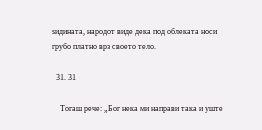ѕидината, народот виде дека под облеката носи грубо платно врз своето тело.

  31. 31

    Тогаш рече: „Бог нека ми направи така и уште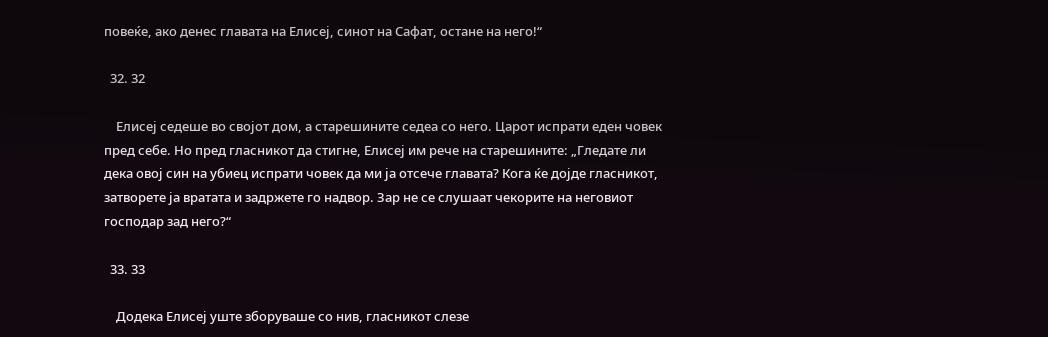повеќе, ако денес главата на Елисеј, синот на Сафат, остане на него!“

  32. 32

    Елисеј седеше во својот дом, а старешините седеа со него. Царот испрати еден човек пред себе. Но пред гласникот да стигне, Елисеј им рече на старешините: „Гледате ли дека овој син на убиец испрати човек да ми ја отсече главата? Кога ќе дојде гласникот, затворете ја вратата и задржете го надвор. Зар не се слушаат чекорите на неговиот господар зад него?“

  33. 33

    Додека Елисеј уште зборуваше со нив, гласникот слезе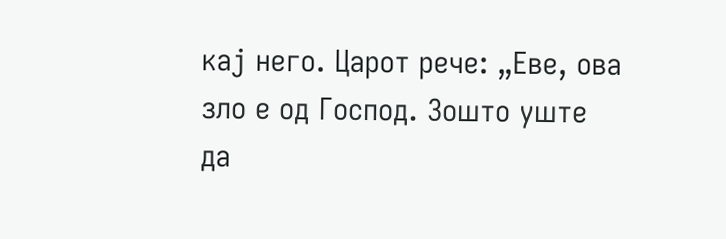кај него. Царот рече: „Еве, ова зло е од Господ. Зошто уште да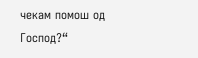чекам помош од Господ?“